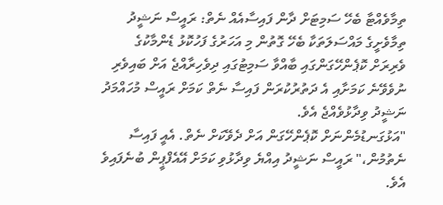ތިމާވެއްޓާ ބެހޭ ސަމިޓަށް ދާން ފައިސާއެއް ނެތް: ރައީސް ނަޝީދު
ތިމާވެށީގެ މައްސަލަތަކާ ބެހޭ ގޮތުން މި އަހަރުގެ ފަހުކޮޅު ޑެންމާކުގެ ވެރިރަށް ކޮޕެންހޭގަންގައި ބާއްވާ ސަމިޓުގައި ދިވެހިރާއްޖެ އަށް ބައިވެރި ނުވެވޭނެ ކަމަށާއި އެ ދަތުރުކުރަން ފައިސާ ނެތް ކަމަށް ރައީސް މުހައްމަދު ނަޝީދު ވިދާޅުވެއްޖެ އެވެ.
"އަޅުގަނޑުމެންނަށް ކޮޕެންހޭގަން އަށް ދެވޭކަށް ނެތް. އެއީ ފައިސާ ނެތުމުން،" ރައީސް ނަޝީދު އިއްޔެ ވިދާޅުވި ކަމަށް އޭއެފްޕީން ބުނެފައިވެ އެވެ.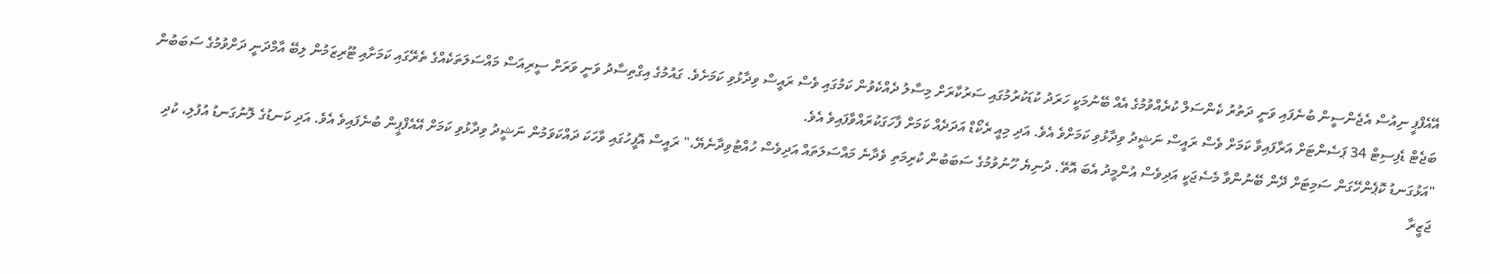އޭއެފްޕީ ނިއުސް އެޖެންސީން ބުނެފައި ވަނީ ދަތުރު ކެންސަލް ކުރެއްވުމުގެ އެއް ބޭނުމަކީ ހަރަދު ކުޑަކުރުމުގައި ސަރުކާރަށް މިސާލު ދެއްކެވުން ކަމުގައި ވެސް ރައީސް ވިދާޅުވި ކަމަށެވެ. ގައުމުގެ އިގްތިސާދު ވަނީ ވަރަށް ސީރިއަސް މައްސަލަތަކެއްގެ ތެރޭގައި ކަމަށާއި ޓޫރިޒަމުން ލިބޭ އާމްދަނީ ދަށްވުމުގެ ސަބަބުން ބަޖެޓް ޑެފިސިޓް 34 ޕަސެންޓަށް އަރާފައިވާ ކަމަށް ވެސް ރައީސް ނަޝީދު ވިދާޅުވި ކަމަށްވެ އެވެ. އަދި މިއީ ރެކޯޑް އަދަދެއް ކަމަށް ފާހަގަކުރައްވާފައިވެ އެވެ.
"އަޅުގަނޑު ކޮޕެންހޭގަން ސަމިޓަށް ދޭން ބޭނުންވާ މެސެޖަކީ އަދިވެސް އުންމީދު އެބަ އޮތޭ. ދުނިޔެ ހޫނުވުމުގެ ސަބަބުން ކުރިމަތި ވެދާނެ މައްސަލަތައް އަދިވެސް ހުއްޓުވިދާނެޔޭ،" ރައީސް އޮފީހުގައި ވާހަކަ ދައްކަވަމުން ނަޝީދު ވިދާޅުވި ކަމަށް އޭއެފްޕީން ބުނެފައިވެ އެވެ. އަދި ކަނޑުގެ ލޮނުގަނޑު އުފުލި، ކުދި ޖަޒީރާ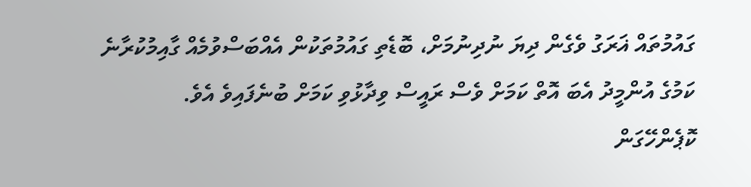ގައުމުތައް ޣަރަގު ވެގެން ދިޔަ ނުދިނުމަށް، ބޮޑެތި ގައުމުތަކުން އެއްބަސްވުމެއް ގާއިމުކުރާނެ ކަމުގެ އުންމީދު އެބަ އޮތް ކަމަށް ވެސް ރައީސް ވިދާޅުވި ކަމަށް ބުނެފައިވެ އެވެ.
ކޮޕެންހޭގަން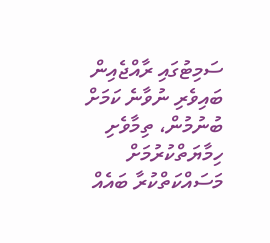ސަމިޓުގައި ރާއްޖެއިން ބައިވެރި ނުވާނެ ކަމަށް ބުނުމުން، ތިމާވެށި ހިމާޔަތްކުރުމަށް މަސައްކަތްކުރާ ބައެއް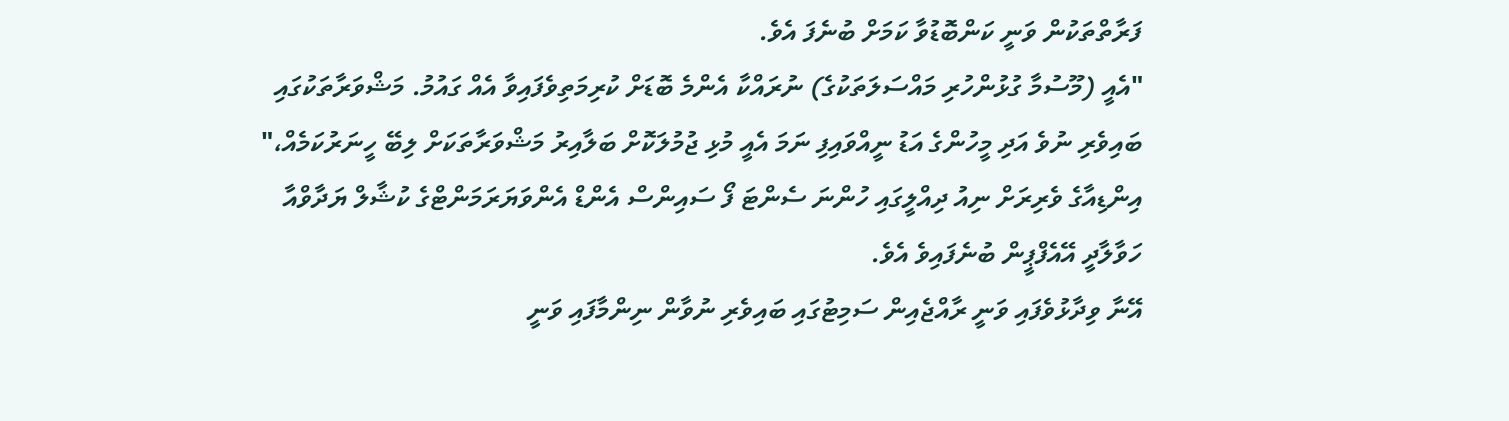ފަރާތްތަކުން ވަނީ ކަންބޮޑުވާ ކަމަށް ބުނެފަ އެވެ.
"އެއީ (މޫސުމާ ގުޅުންހުރި މައްސަލަތަކުގެ) ނުރައްކާ އެންމެ ބޮޑަށް ކުރިމަތިވެފައިވާ އެއް ގައުމު. މަޝްވަރާތަކުގައި ބައިވެރި ނުވެ އަދި މީހުންގެ އަޑު ނީއްވައިފި ނަމަ އެއީ މުޅި ޖުމުލަކޮށް ބަލާއިރު މަޝްވަރާތަކަށް ލިބޭ ހީނަރުކަމެއް،" އިންޑިއާގެ ވެރިރަށް ނިއު ދިއްލީގައި ހުންނަ ސެންޓަ ފޯ ސައިންސް އެންޑް އެންވަޔަރަމަންޓްގެ ކުޝާލް ޔަދާވްއާ ހަވާލާދީ އޭއެފްޕީން ބުނެފައިވެ އެވެ.
އޭނާ ވިދާޅުވެފައި ވަނީ ރާއްޖެއިން ސަމިޓުގައި ބައިވެރި ނުވާން ނިންމާފައި ވަނީ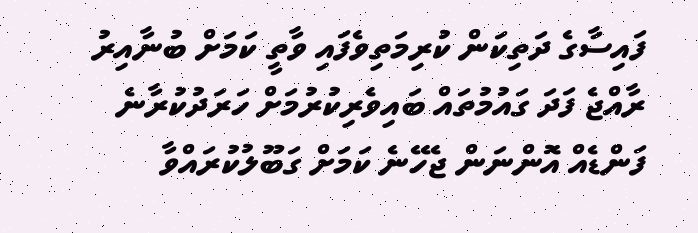ފައިސާގެ ދަތިކަން ކުރިމަތިވެފައި ވާތީ ކަމަށް ބުނާއިރު ރާއްޖެ ފަދަ ގައުމުތައް ބައިވެރިކުރުމަށް ހަރަދުކުރާނެ ފަންޑެއް އޮންނަން ޖެހޭނެ ކަމަށް ގަބޫލުކުރައްވާ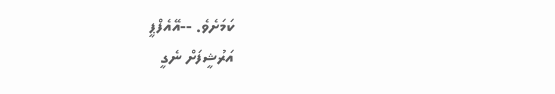ކަމަށެވެ. --އޭއެފްޕީ
އަރުޝީފަށް ނެގީ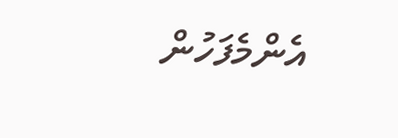އެންމެފަހުން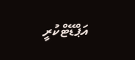އަޕްޑޭޓްކުރީ